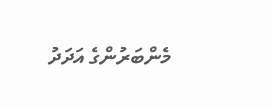މެންބަރުންގެ އަދަދު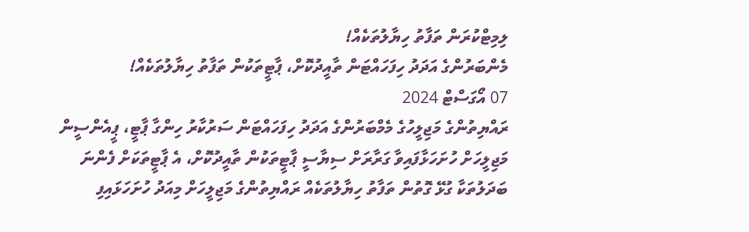ލިމިޓްކުރަން ތަފާތު ހިޔާލުތަކެއް!
މެންބަރުންގެ އަދަދު ހިފަހައްޓަން ތާއީދުކޮށް، ޕާޓީތަކުން ތަފާތު ހިޔާލުތަކެއް!
07 އޯގަސްޓް 2024
ރައްޔިތުންގެ މަޖިލީހުގެ މެމްބަރުންގެ އަދަދު ހިފަހައްޓަން ސަރުކާރު ހިންގާ ޕާޓީ، ޕީއެންސީން މަޖިލީހަށް ހުށަހަޅާފައިވާ ގަރާރަށް ސިޔާސީ ޕާޓީތަކުން ތާއީދުކޮށް، އެ ޕާޓީތަކަށް ފެންނަ ބަދަލުތަކާ ގުޅޭ ގޮތުން ތަފާތު ހިޔާލުތަކެއް ރައްޔިތުންގެ މަޖިލީހަށް މިއަދު ހުށަހަޅައިފި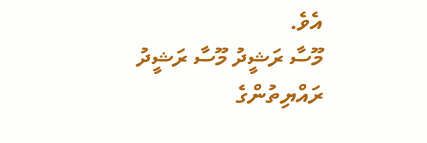އެވެ.
މޫސާ ރަޝީދު މޫސާ ރަޝީދު
ރައްޔިތުންގެ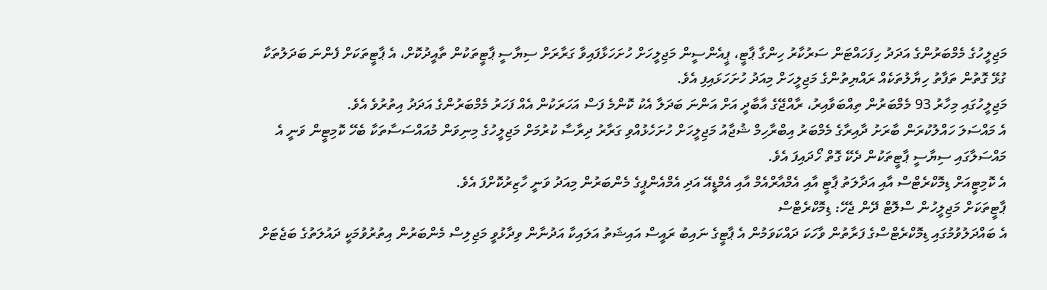މަޖިލީހުގެ މެމްބަރުންގެ އަދަދު ހިފަހައްޓަން ސަރުކާރު ހިންގާ ޕާޓީ، ޕީއެންސީން މަޖިލީހަށް ހުށަހަޅާފައިވާ ގަރާރަށް ސިޔާސީ ޕާޓީތަކުން ތާއީދުކޮށް، އެ ޕާޓީތަކަށް ފެންނަ ބަދަލުތަކާ ގުޅޭ ގޮތުން ތަފާތު ހިޔާލުތަކެއް ރައްޔިތުންގެ މަޖިލީހަށް މިއަދު ހުށަހަޅައިފި އެވެ.
މަޖިލީހުގައި މިހާރު 93 މެމްބަރުން ތިއްބަވާއިރު، ރާއްޖޭގެ އާބާދީ އަށް އަންނަ ބަދަލާ އެކު ކޮންމެ ފަސް އަހަރަކުން އެއް ފަހަރު މެމްބަރުންގެ އަދަދު އިތުރުވެ އެވެ.
އެ މައްސަލަ ހައްލުކުރަން ބާރަށު ދާއިރާގެ މެމްބަރު އިބްރާހިމް ޝުޖާއު މަޖިލީހަށް ހުށަހެޅުއްވި ގަރާރު ދިރާސާ ކުރުމަށް މަޖިލީހުގެ މިނިވަން މުއައްސަސާތަކާ ބެހޭ ކޮމިޓީން ވަނީ އެ މައްސަލާގައި ސިޔާސީ ޕާޓީތަކުން ދެކޭ ގޮތް ހޯދައިފަ އެވެ.
އެ ކޮމިޓީއަށް ޑިމޮކްރެޓްސް އާއި އަދާލަތު ޕާޓީ އާއި އެމްއާރްއެމް އާއި އެމްޑީއޭ އަދި އެމްއެންޕީގެ މެންބަރުން މިއަދު ވަނީ ހާޒިރުކޮށްފަ އެވެ.
ޕާޓީތަކަށް މަޖިލީހުން ސްލޮޓް ދޭން ޖެހޭ: ޑިމޮކްރެޓްސް
އެ ބައްދަލުވުމުގައި ޑިމޮކްރެޓްސްގެ ފަރާތުން ވާހަކަ ދައްކަވަމުން އެ ޕާޓީގެ ނައިބު ރައީސް އައިޝަތު އަލައިކާ އަދުނާން ވިދާޅުވީ މަޖިލިސް މެންބަރުން އިތުރުވުމަކީ ދައުލަތުގެ ބަޖެޓަށް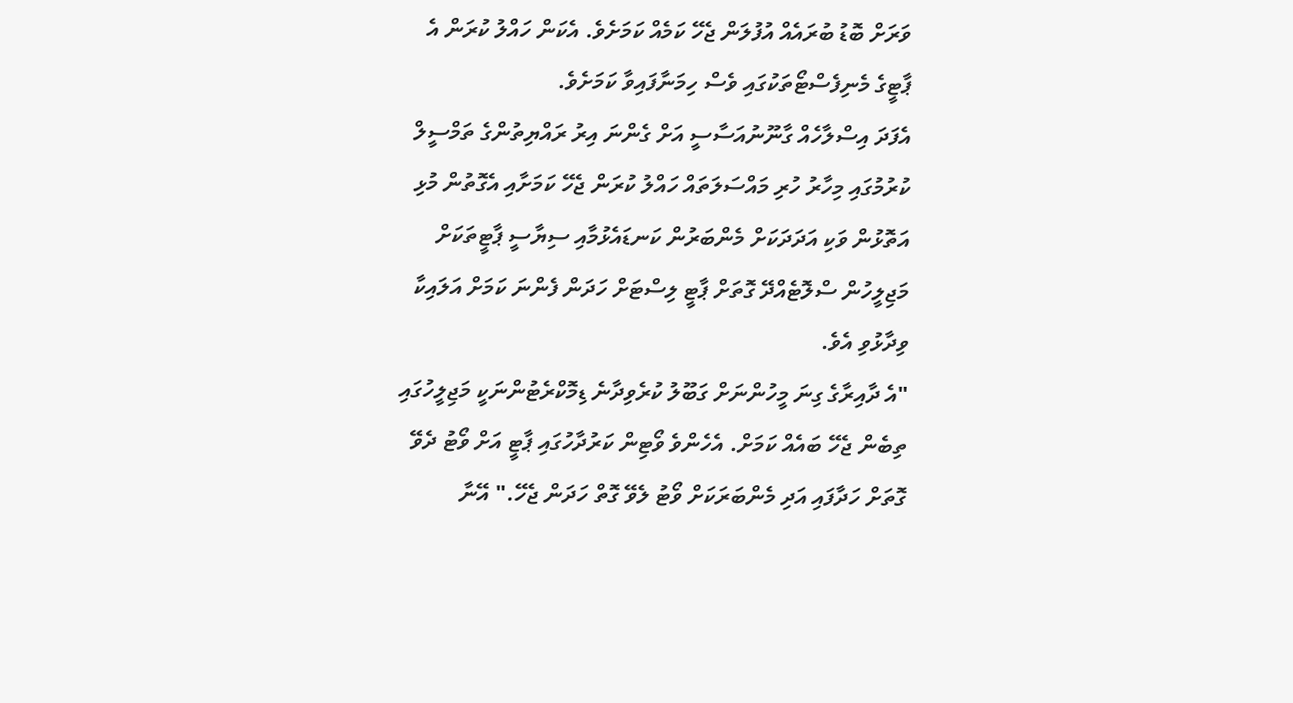ވަރަށް ބޮޑު ބުރައެއް އުފުލަން ޖެހޭ ކަމެއް ކަމަށެވެ. އެކަން ހައްލު ކުރަން އެ ޕާޓީގެ މެނިފެސްޓޯތަކުގައި ވެސް ހިމަނާފައިވާ ކަމަށެވެ.
އެފަދަ އިސްލާހެއް ގާނޫނުއަސާސީ އަށް ގެންނަ އިރު ރައްޔިތުންގެ ތަމްސީލް ކުރުމުގައި މިހާރު ހުރި މައްސަލަތައް ހައްލު ކުރަން ޖެހޭ ކަމަށާއި އެގޮތުން މުޅި އަތޮޅުން ވަކި އަދަދަކަށް މެންބަރުން ކަނޑައެޅުމާއި ސިޔާސީ ޕާޓީތަކަށް މަޖިލީހުން ސްލޮޓެއްދޭ ގޮތަށް ޕާޓީ ލިސްޓަށް ހަދަން ފެންނަ ކަމަށް އަލައިކާ ވިދާޅުވި އެވެ.
"އެ ދާއިރާގެ ގިނަ މީހުންނަށް ގަބޫލު ކުރެވިދާނެ ޑިމޮކްރެޓުންނަކީ މަޖިލީހުގައި ތިބެން ޖެހޭ ބައެއް ކަމަށް. އެހެންވެ ވޯޓިން ކަރުދާހުގައި ޕާޓީ އަށް ވޯޓު ދެވޭ ގޮތަށް ހަދާފައި އަދި މެންބަރަކަށް ވޯޓު ލެވޭ ގޮތް ހަދަން ޖެހޭ." އޭނާ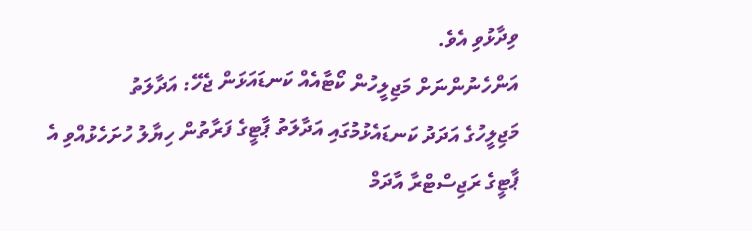ވިދާޅުވި އެވެ.
އަންހެނުންނަށް މަޖިލީހުން ކޯޓާއެއް ކަނޑައަޅަން ޖެހޭ: އަދާލަތު
މަޖިލީހުގެ އަދަދު ކަނޑައެޅުމުގައި އަދާލަތު ޕާޓީގެ ފަރާތުން ހިޔާލު ހުށަހެޅުއްވި އެ ޕާޓީގެ ރަޖިސްޓްރާ އާދަމް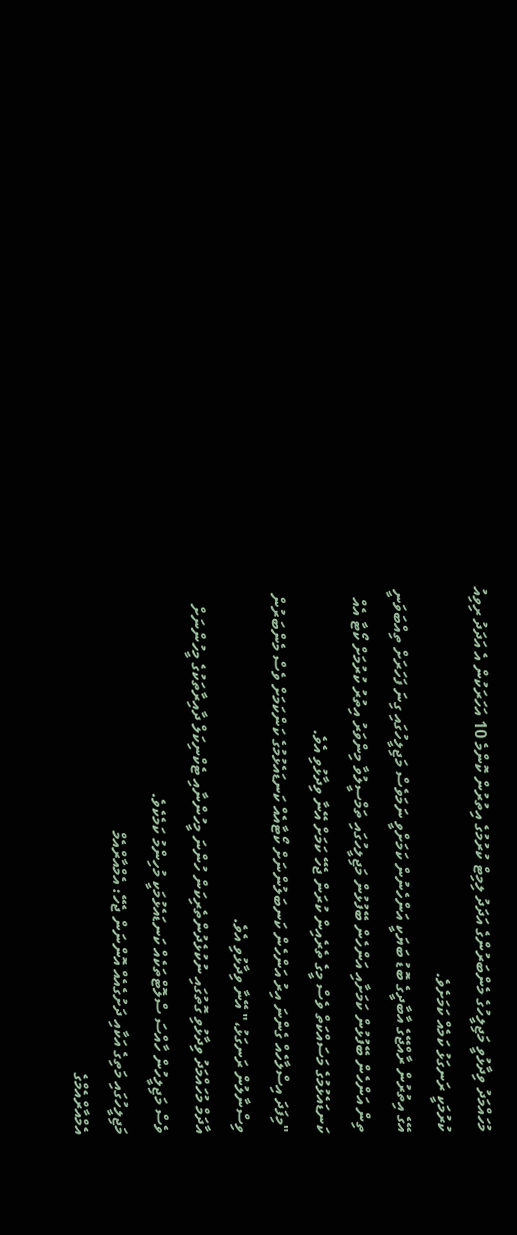މުހައްމަދު ވިދާޅުވީ މަޖިލީހުގެ މެންބަރުންގެ އަދަދު ލިމިޓް ކުރުމުގެ އިތުރުން ކޮންމެ 10 އަހަރަކުން އެ އަދަދު ރިވިއު ކުރުމަކީ ރަނގަޅު ކަމެއް ކަމަށެވެ.
އޭގެ އިތުރުން ރާއްޖޭގެ އާބާދީގެ ބޮޑު ބަޔަކީ އަންހެނުން ކަމަށްވީ ނަމަވެސް މަޖިލީހުގައި ގިނަ ފަހަރަށް ތިއްބަވަނީ ތިން އަންހެން ބޭފުޅުން ކަމަށާއި އަންހެން ބޭފުޅުން މަޖިލީހުގައި ތަމްސީލުވާ މިންވަރު އިތުރު ކުރުމަށް ކޯޓާ އެއް ކަނޑައެޅުމުގެ މަސައްކަތް ވެސް މީގެ ތެރެއިން ކުރަން ޖެހޭ ކަމަށް އޭނާ ވިދާޅުވި އެވެ.
"މިފަދަ އިސްލާހެއް ގެންނަ އިރު އަންހެން ކަނބަލުންނަށް ކޯޓާއެއް ކަނޑައެޅުމުގެ ކަންކަމަށް ވެސް މެންބަރުން ވިސްނާލުން ރަނގަޅު،" އޭނާ ވިދާޅުވި އެވެ.
އާދަމް މުހައްމަދު ވިދާޅުވި ގޮތުގައި ނުކުޅެދުންތެރިކަން ހުންނަ މީހުންނާއި ޓެކްނިކަލް ދާއިރާތަކުގެ މީހުންނަށް ވެސް މަޖިލީހުން ހާއްސަ ސްލޮޓްތަކެއް ކަނޑައެޅުމަކީ މުހިންމު ކަމެކެވެ.
މަޖިލީހުގައި މަތިގެ އަކާއި ދަށުގެއެއް އޮންނަން ޖެހޭ: އެމްއާރްއެމް
އެމްއާރްއެމްގެ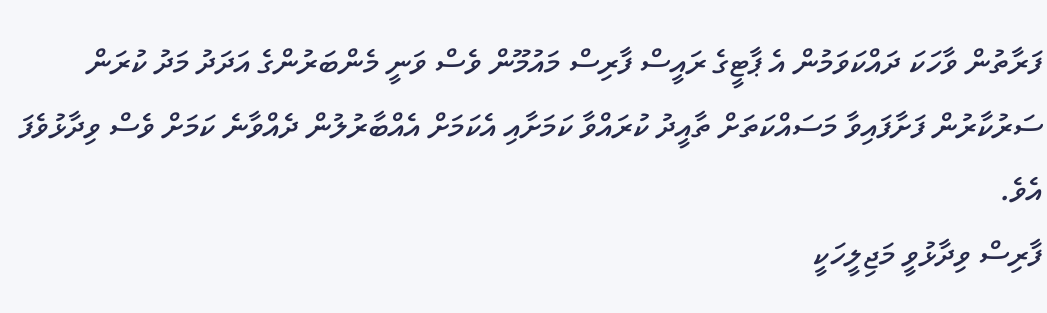ފަރާތުން ވާހަކަ ދައްކަވަމުން އެ ޕާޓީގެ ރައީސް ފާރިސް މައުމޫން ވެސް ވަނީ މެންބަރުންގެ އަދަދު މަދު ކުރަން ސަރުކާރުން ފަށާފައިވާ މަސައްކަތަށް ތާއީދު ކުރައްވާ ކަމަށާއި އެކަމަށް އެއްބާރުލުން ދެއްވާނެ ކަމަށް ވެސް ވިދާޅުވެފަ އެވެ.
ފާރިސް ވިދާޅުވީ މަޖިލީހަކީ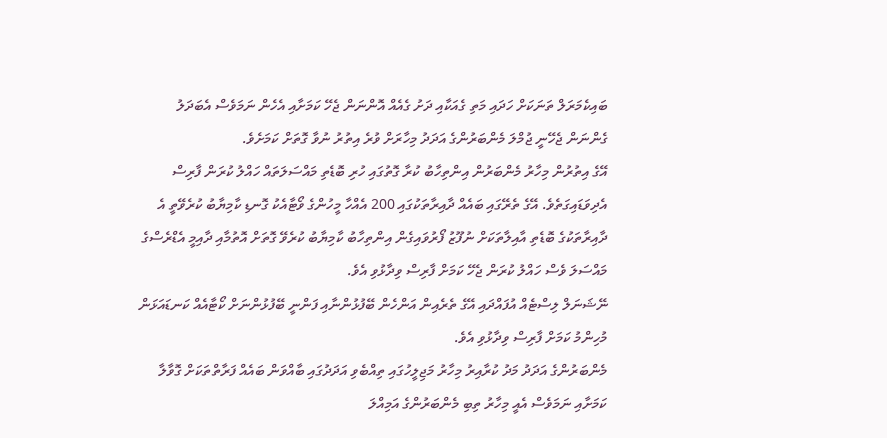ބައިކެމަރަލް ތަނަކަށް ހަދައި މަތި ގެއަކާއި ދަށު ގެއެއް އޮންނަން ޖެހޭ ކަމަށާއި އެހެން ނަމަވެސް އެބަދަލު ގެންނަން ޖެހޭނީ ޖުމްލަ މެންބަރުންގެ އަދަދު މިހާރަށް ވުރެ އިތުރު ނުވާ ގޮތަށް ކަމަށެވެ.
އޭގެ އިތުރުން މިހާރު މެންބަރުން އިންތިހާބު ކުރާ ގޮތުގައި ހުރި ބޮޑެތި މައްސަލަތައް ހައްލު ކުރަން ފާރިސް އެދިވަޑައިގަތެވެ. އޭގެ ތެރޭގައި ބައެއް ދާއިރާތަކުގައި 200 އެއްހާ މީހުންގެ ވޯޓާއެކު ގޮނޑި ކާމިޔާބު ކުރެވޭތީ އެ ދާއިރާތަކުގެ ބޮޑެތި އާއިލާތަކަށް ނުފޫޒު ފޯރުވައިގެން އިންތިހާބު ކާމިޔާބު ކުރެވޭ ގޮތަށް އޮތުމާއި ދާއިމީ އެޑްރެސްގެ މައްސަލަ ވެސް ހައްލު ކުރަން ޖެހޭ ކަމަށް ފާރިސް ވިދާޅުވި އެވެ.
ނޭޝަނަލް ލިސްޓެއް އުފައްދައި އޭގެ ތެރެއިން އަންހެން ބޭފުޅުންނާއި ފަންނީ ބޭފުޅުންނަށް ކޯޓާއެއް ކަނޑައަޅަން މުހިންމު ކަމަށް ފާރިސް ވިދާޅުވި އެވެ.
މެންބަރުންގެ އަދަދު މަދު ކުރާއިރު މިހާރު މަޖިލީހުގައި ތިއްބެވި އަދަދުގައި ބާއްވަން ބައެއް ފަރާތްތަކަށް ގޮވާލާ ކަމަށާއި ނަމަވެސް އެއީ މިހާރު ތިބި މެންބަރުންގެ އަމިއްލަ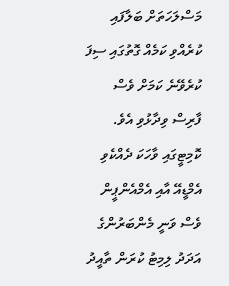މަސްލަހަތަށް ބަލާފައި ކުރެއްވި ކަމެއް ގޮތުގައި ސިފަ ކުރެވޭނެ ކަމަށް ވެސް ފާރިސް ވިދާޅުވި އެވެ.
ކޮމިޓީގައި ވާހަކަ ދެއްކެވި އެމްޑީއޭ އާއި އެމްއެންޕީން ވެސް ވަނީ މެންބަރުންގެ އަދަދު ލިމިޓު ކުރަން ތާއީދު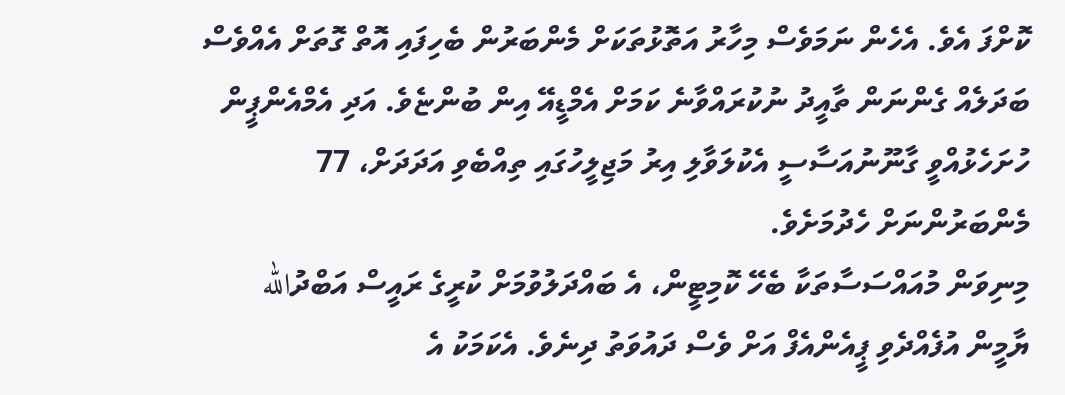ކޮށްފަ އެވެ. އެހެން ނަމަވެސް މިހާރު އަތޮޅުތަކަށް މެންބަރުން ބެހިފައި އޮތް ގޮތަށް އެއްވެސް ބަދަލެއް ގެންނަން ތާއީދު ނުކުރައްވާނެ ކަމަށް އެމްޑީއޭ އިން ބުންޏެވެ. އަދި އެމްއެންޕީން ހުށަހެޅުއްވީ ގާނޫނުއަސާސީ އެކުލަވާލި އިރު މަޖިލީހުގައި ތިއްބެވި އަދަދަށް، 77 މެންބަރުންނަށް ހެދުމަށެވެ.
މިނިވަން މުއައްސަސާތަކާ ބެހޭ ކޮމިޓީން، އެ ބައްދަލުވުމަށް ކުރީގެ ރައީސް އަބްދުالله ޔާމީން އުފެއްދެވި ޕީއެންއެފް އަށް ވެސް ދައުވަތު ދިނެވެ. އެކަމަކު އެ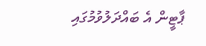ޕާޓީން އެ ބައްދަލުވުމުގައި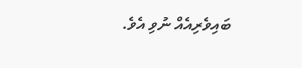ބައިވެރިއެއް ނުވި އެވެ.